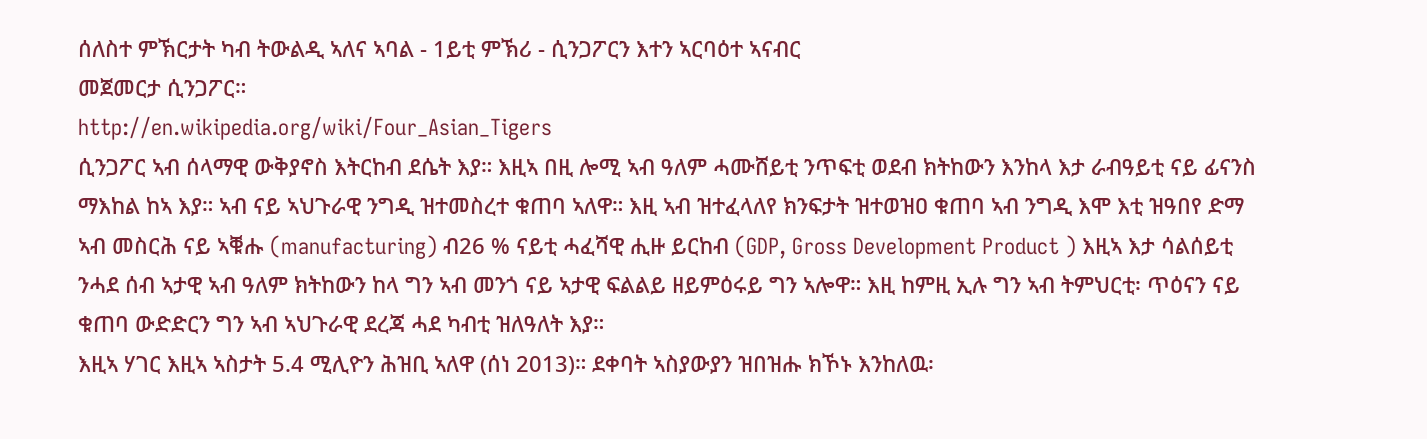ሰለስተ ምኽርታት ካብ ትውልዲ ኣለና ኣባል - 1ይቲ ምኽሪ - ሲንጋፖርን እተን ኣርባዕተ ኣናብር
መጀመርታ ሲንጋፖር።
http://en.wikipedia.org/wiki/Four_Asian_Tigers
ሲንጋፖር ኣብ ሰላማዊ ውቅያኖስ እትርከብ ደሴት እያ። እዚኣ በዚ ሎሚ ኣብ ዓለም ሓሙሸይቲ ንጥፍቲ ወደብ ክትከውን እንከላ እታ ራብዓይቲ ናይ ፊናንስ ማእከል ከኣ እያ። ኣብ ናይ ኣህጉራዊ ንግዲ ዝተመስረተ ቁጠባ ኣለዋ። እዚ ኣብ ዝተፈላለየ ክንፍታት ዝተወዝዐ ቁጠባ ኣብ ንግዲ እሞ እቲ ዝዓበየ ድማ ኣብ መስርሕ ናይ ኣቑሑ (manufacturing) ብ26 % ናይቲ ሓፈሻዊ ሒዙ ይርከብ (GDP, Gross Development Product ) እዚኣ እታ ሳልሰይቲ ንሓደ ሰብ ኣታዊ ኣብ ዓለም ክትከውን ከላ ግን ኣብ መንጎ ናይ ኣታዊ ፍልልይ ዘይምዕሩይ ግን ኣሎዋ። እዚ ከምዚ ኢሉ ግን ኣብ ትምህርቲ፡ ጥዕናን ናይ ቁጠባ ውድድርን ግን ኣብ ኣህጉራዊ ደረጃ ሓደ ካብቲ ዝለዓለት እያ።
እዚኣ ሃገር እዚኣ ኣስታት 5.4 ሚሊዮን ሕዝቢ ኣለዋ (ሰነ 2013)። ደቀባት ኣስያውያን ዝበዝሑ ክኾኑ እንከለዉ፡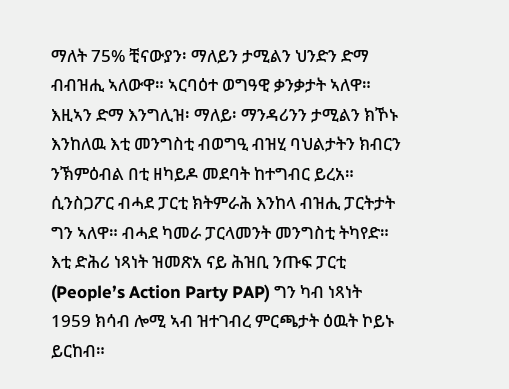ማለት 75% ቺናውያን፡ ማለይን ታሚልን ህንድን ድማ ብብዝሒ ኣለውዋ። ኣርባዕተ ወግዓዊ ቃንቃታት ኣለዋ። እዚኣን ድማ እንግሊዝ፡ ማለይ፡ ማንዳሪንን ታሚልን ክኾኑ እንከለዉ እቲ መንግስቲ ብወግዒ ብዝሂ ባህልታትን ክብርን ንኽምዕብል በቲ ዘካይዶ መደባት ከተግብር ይረአ።
ሲንስጋፖር ብሓደ ፓርቲ ክትምራሕ እንከላ ብዝሒ ፓርትታት ግን ኣለዋ። ብሓደ ካመራ ፓርላመንት መንግስቲ ትካየድ። እቲ ድሕሪ ነጻነት ዝመጽአ ናይ ሕዝቢ ንጡፍ ፓርቲ (People’s Action Party PAP) ግን ካብ ነጻነት 1959 ክሳብ ሎሚ ኣብ ዝተገብረ ምርጫታት ዕዉት ኮይኑ ይርከብ።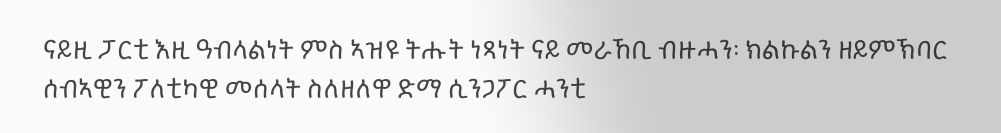ናይዚ ፓርቲ እዚ ዓብላልነት ምስ ኣዝዩ ትሑት ነጻነት ናይ መራኸቢ ብዙሓን፡ ክልኩልን ዘይምኽባር ሰብኣዊን ፖለቲካዊ መሰላት ስለዘለዋ ድማ ሲንጋፖር ሓንቲ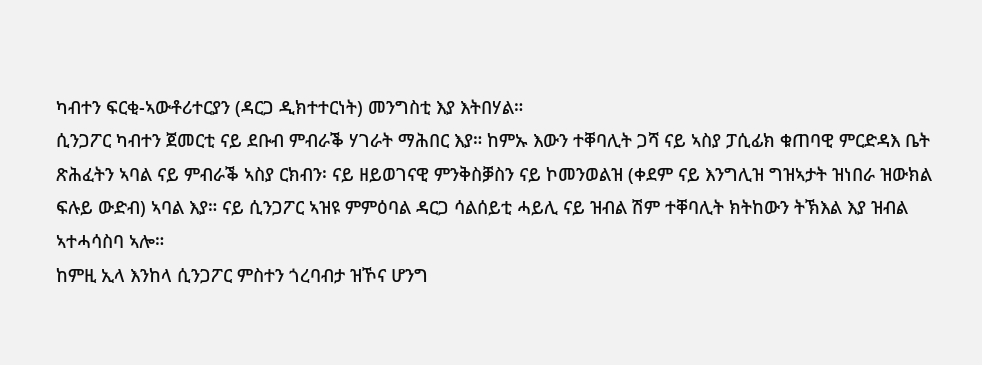ካብተን ፍርቂ-ኣውቶሪተርያን (ዳርጋ ዲክተተርነት) መንግስቲ እያ እትበሃል።
ሲንጋፖር ካብተን ጀመርቲ ናይ ደቡብ ምብራቕ ሃገራት ማሕበር እያ። ከምኡ እውን ተቐባሊት ጋሻ ናይ ኣስያ ፓሲፊክ ቁጠባዊ ምርድዳእ ቤት ጽሕፈትን ኣባል ናይ ምብራቕ ኣስያ ርክብን፡ ናይ ዘይወገናዊ ምንቅስቓስን ናይ ኮመንወልዝ (ቀደም ናይ እንግሊዝ ግዝኣታት ዝነበራ ዝውክል ፍሉይ ውድብ) ኣባል እያ። ናይ ሲንጋፖር ኣዝዩ ምምዕባል ዳርጋ ሳልሰይቲ ሓይሊ ናይ ዝብል ሽም ተቐባሊት ክትከውን ትኽእል እያ ዝብል ኣተሓሳስባ ኣሎ።
ከምዚ ኢላ እንከላ ሲንጋፖር ምስተን ጎረባብታ ዝኾና ሆንግ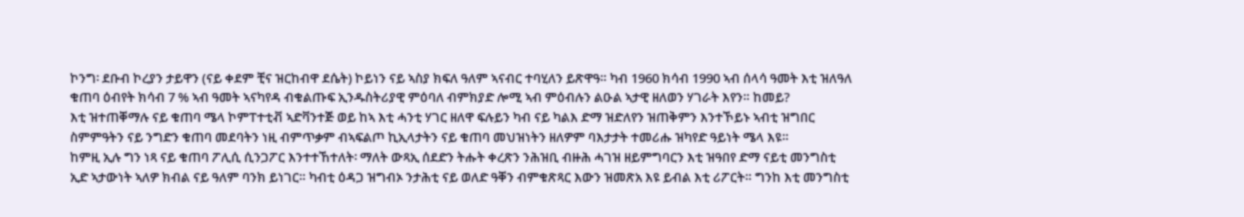ኮንግ፡ ደቡብ ኮረያን ታይዋን (ናይ ቀደም ቺና ዝርከብዋ ደሴት) ኮይነን ናይ ኣስያ ክፍለ ዓለም ኣናብር ተባሂለን ይጽዋዓ። ካብ 1960 ክሳብ 1990 ኣብ ሰላሳ ዓመት እቲ ዝለዓለ ቁጠባ ዕብየት ክሳብ 7 % ኣብ ዓመት ኣናካየዳ ብቁልጡፍ ኢንዱስትሪያዊ ምዕባለ ብምክያድ ሎሚ ኣብ ምዕብሉን ልዑል ኣታዊ ዘለወን ሃገራት እየን። ከመይ?
እቲ ዝተጠቐማሉ ናይ ቁጠባ ሜላ ኮምፐተቲቭ ኣድቫንተጅ ወይ ከኣ እቲ ሓንቲ ሃገር ዘለዋ ፍሉይን ካብ ናይ ካልእ ድማ ዝድለየን ዝጠቅምን እንተኾይኑ ኣብቲ ዝግበር ስምምዓትን ናይ ንግድን ቁጠባ መደባትን ነዚ ብምጥቃም ብኣፍልጦ ኪኢላታትን ናይ ቁጠባ መህዝነትን ዘለዎም ባእታታት ተመሪሑ ዝካየድ ዓይነት ሜላ እዩ።
ከምዚ ኢሉ ግን ነጻ ናይ ቁጠባ ፖሊሲ ሲንጋፖር እንተተኸተለት፡ ማለት ውጻኢ ሰደድን ትሑት ቀረጽን ንሕዝቢ ብዙሕ ሓገዝ ዘይምግባርን እቲ ዝዓበየ ድማ ናይቲ መንግስቲ ኢድ ኣታውነት ኣለዎ ክብል ናይ ዓለም ባንክ ይነገር። ካብቲ ዕዳጋ ዝግብኦ ንታሕቲ ናይ ወለድ ዓቐን ብምቁጽጻር እውን ዝመጽአ እዩ ይብል እቲ ሪፖርት። ግንከ እቲ መንግስቲ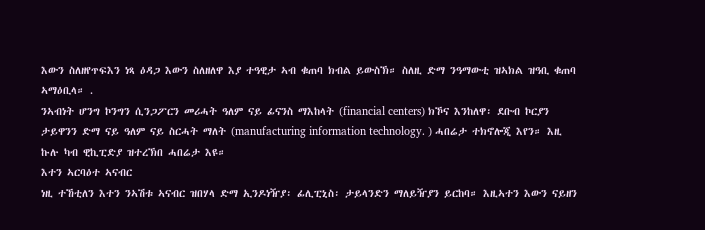እውን ስለዘየጥፍእን ነጻ ዕዳጋ እውን ስለዘለዋ እያ ተዓዊታ ኣብ ቁጠባ ክብል ይውስኽ። ስለዚ ድማ ንዓማውቲ ዝኣክል ዝዓቢ ቁጠባ ኣማዕቢላ። .
ንኣብነት ሆንግ ኮንግን ሲንጋፖርን መሪሓት ዓለም ናይ ፊናንስ ማእከላት (financial centers) ክኾና እንከለዋ፡ ደቡብ ኮርያን ታይዋንን ድማ ናይ ዓለም ናይ ስርሓት ማለት (manufacturing information technology. ) ሓበሬታ ተክኖሎጂ እየን። እዚ ኩሉ ካብ ዊኪፒድያ ዝተረኽበ ሓበሬታ እዩ።
እተን ኣርባዕተ ኣናብር
ነዚ ተኸቲለን እተን ንኣሽቱ ኣናብር ዝበሃላ ድማ ኢንዶነዥያ፡ ፊሊፒኒስ፡ ታይላንድን ማለይዥያን ይርከባ። እዚኣተን እውን ናይዘን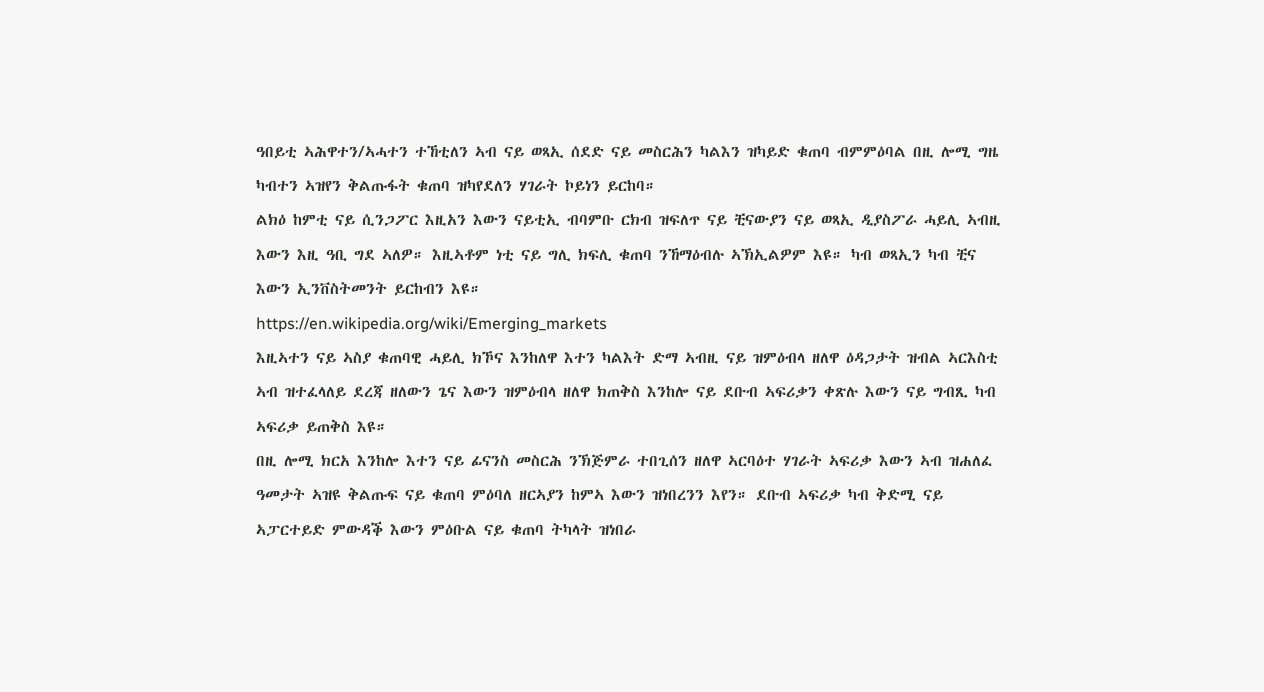ዓበይቲ ኣሕዋተን/ኣሓተን ተኸቲለን ኣብ ናይ ወጻኢ ሰደድ ናይ መስርሕን ካልእን ዝካይድ ቁጠባ ብምምዕባል በዚ ሎሚ ግዜ ካብተን ኣዝየን ቅልጡፋት ቁጠባ ዝካየደለን ሃገራት ኮይነን ይርከባ።
ልክዕ ከምቲ ናይ ሲንጋፖር እዚአን እውን ናይቲኢ ብባምቡ ርክብ ዝፍለጥ ናይ ቺናውያን ናይ ወጻኢ ዲያስፖራ ሓይሊ ኣብዚ እውን እዚ ዓቢ ግደ ኣለዎ። እዚኣቶም ነቲ ናይ ግሊ ክፍሊ ቁጠባ ንኸማዕብሉ ኣኽኢልዎም እዩ። ካብ ወጻኢን ካብ ቺና እውን ኢንቨስትመንት ይርከብን እዩ።
https://en.wikipedia.org/wiki/Emerging_markets
እዚኣተን ናይ ኣስያ ቁጠባዊ ሓይሊ ክኾና እንከለዋ እተን ካልእት ድማ ኣብዚ ናይ ዝምዕብላ ዘለዋ ዕዳጋታት ዝብል ኣርእስቲ ኣብ ዝተፈላለይ ደረጃ ዘለውን ጌና እውን ዝምዕብላ ዘለዋ ክጠቅስ እንከሎ ናይ ደቡብ ኣፍሪቃን ቀጽሉ እውን ናይ ግብጺ ካብ ኣፍሪቃ ይጠቅስ እዩ።
በዚ ሎሚ ክርአ እንከሎ እተን ናይ ፊናንስ መስርሕ ንኽጅምራ ተበጊሰን ዘለዋ ኣርባዕተ ሃገራት ኣፍሪቃ እውን ኣብ ዝሐለፈ ዓመታት ኣዝዩ ቅልጡፍ ናይ ቁጠባ ምዕባለ ዘርኣያን ከምኣ እውን ዝነበረንን እየን። ደቡብ ኣፍሪቃ ካብ ቅድሚ ናይ ኣፓርተይድ ምውዳቕ እውን ምዕቡል ናይ ቁጠባ ትካላት ዝነበራ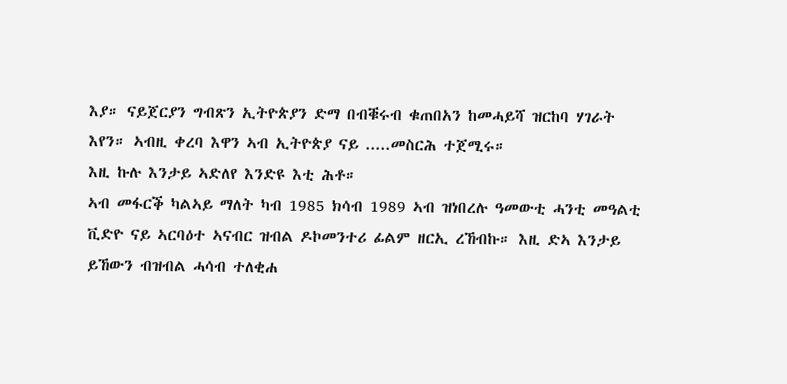እያ። ናይጀርያን ግብጽን ኢትዮጵያን ድማ በብቑሩብ ቁጠበአን ከመሓይሻ ዝርከባ ሃገራት እየን። ኣብዚ ቀረባ እዋን ኣብ ኢትዮጵያ ናይ .....መስርሕ ተጀሚሩ።
እዚ ኩሉ እንታይ ኣድለየ እንድዩ እቲ ሕቶ።
ኣብ መፋርቕ ካልኣይ ማለት ካብ 1985 ክሳብ 1989 ኣብ ዝነበረሉ ዓመውቲ ሓንቲ መዓልቲ ቪድዮ ናይ ኣርባዕተ ኣናብር ዝብል ዶኮመንተሪ ፊልም ዘርኢ ረኸብኩ። እዚ ድኣ እንታይ ይኸውን ብዝብል ሓሳብ ተለቂሐ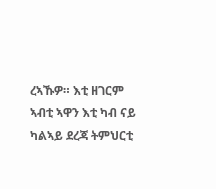ረኣኹዎ። እቲ ዘገርም ኣብቲ ኣዋን እቲ ካብ ናይ ካልኣይ ደረጃ ትምህርቲ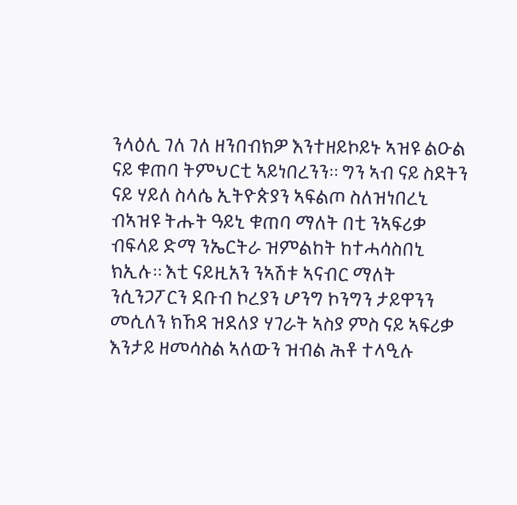ንላዕሊ ገለ ገለ ዘንበብክዎ እንተዘይኮይኑ ኣዝዩ ልዑል ናይ ቁጠባ ትምህርቲ ኣይነበረንን። ግን ኣብ ናይ ስደትን ናይ ሃይለ ስላሴ ኢትዮጵያን ኣፍልጦ ስለዝነበረኒ ብኣዝዩ ትሑት ዓይኒ ቁጠባ ማለት በቲ ንኣፍሪቃ ብፍላይ ድማ ንኤርትራ ዝምልከት ከተሓሳስበኒ ክኢሉ። እቲ ናይዚአን ንኣሽቱ ኣናብር ማለት ንሲንጋፖርን ደቡብ ኮረያን ሆንግ ኮንግን ታይዋንን መሲለን ክኸዳ ዝደለያ ሃገራት ኣስያ ምስ ናይ ኣፍሪቃ እንታይ ዘመሳስል ኣለውን ዝብል ሕቶ ተላዒሉ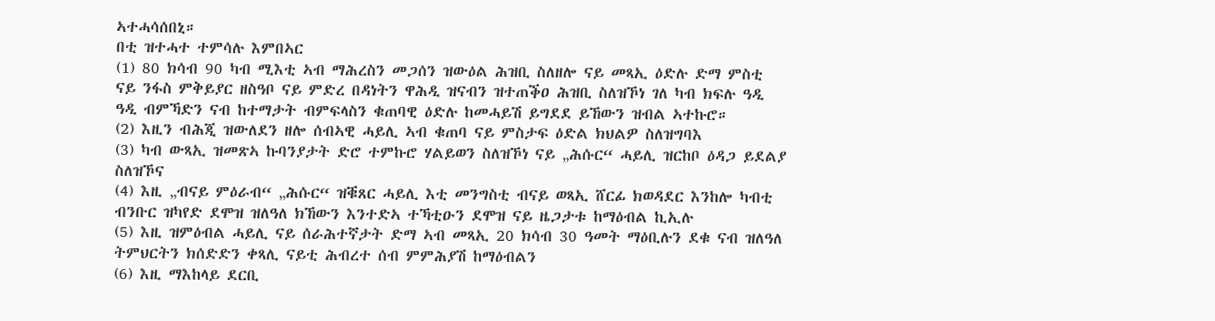ኣተሓሳሰበኒ።
በቲ ዝተሓተ ተምሳሉ እምበኣር
(1) 80 ክሳብ 90 ካብ ሚእቲ ኣብ ማሕረስን መጋሰን ዝውዕል ሕዝቢ ስለዘሎ ናይ መጻኢ ዕድሉ ድማ ምስቲ ናይ ንፋስ ምቅይያር ዘስዓቦ ናይ ምድረ በዳነትን ዋሕዲ ዝናብን ዝተጠቕዐ ሕዝቢ ስለዝኾነ ገለ ካብ ክፍሉ ዓዲ ዓዲ ብምኻድን ናብ ከተማታት ብምፍላስን ቁጠባዊ ዕድሉ ከመሓይሽ ይግደደ ይኸውን ዝብል ኣተኩሮ።
(2) እዚን ብሕጂ ዝውለደን ዘሎ ሰብኣዊ ሓይሊ ኣብ ቁጠባ ናይ ምስታፍ ዕድል ክህልዎ ስለዝግባእ
(3) ካብ ውጻኢ ዝመጽኣ ኩባንያታት ድሮ ተምኩሮ ሃልይወን ስለዝኾነ ናይ „ሕሱር“ ሓይሊ ዝርከቦ ዕዳጋ ይደልያ ስለዝኾና
(4) እዚ „ብናይ ምዕራብ“ „ሕሱር“ ዝቑጸር ሓይሊ እቲ መንግስቲ ብናይ ወጻኢ ሸርፊ ክወዳደር እንከሎ ካብቲ ብንቡር ዝካየድ ደሞዝ ዝለዓለ ክኸውን እንተድኣ ተኻቲዑን ደሞዝ ናይ ዜጋታቱ ከማዕብል ኪኢሉ
(5) እዚ ዝምዕብል ሓይሊ ናይ ሰራሕተኛታት ድማ ኣብ መጻኢ 20 ክሳብ 30 ዓመት ማዕቢሉን ደቁ ናብ ዝለዓለ ትምህርትን ክሰድድን ቀጻሊ ናይቲ ሕብረተ ሰብ ምምሕያሽ ከማዕብልን
(6) እዚ ማእከላይ ደርቢ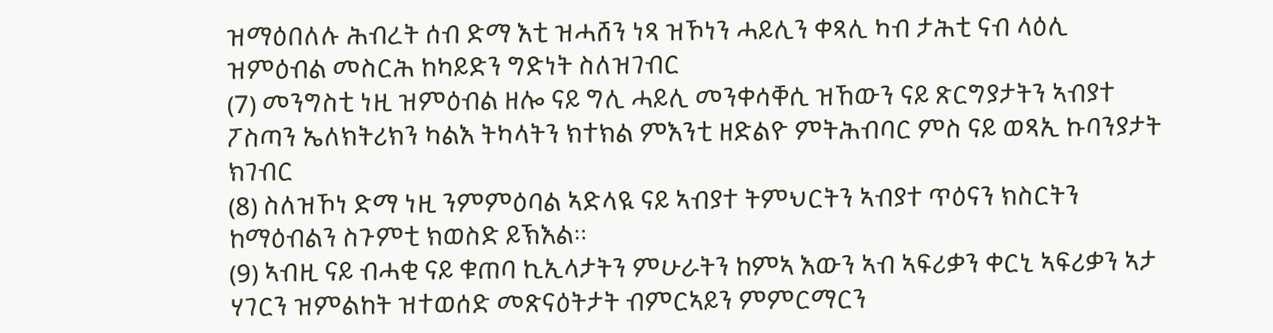ዝማዕበለሉ ሕብረት ሰብ ድማ እቲ ዝሓሸን ነጻ ዝኾነን ሓይሊን ቀጻሊ ካብ ታሕቲ ናብ ላዕሊ ዝምዕብል መስርሕ ከካይድን ግድነት ስለዝገብር
(7) መንግስቲ ነዚ ዝምዕብል ዘሎ ናይ ግሊ ሓይሊ መንቀሳቐሲ ዝኸውን ናይ ጽርግያታትን ኣብያተ ፖስጣን ኤለክትሪክን ካልእ ትካላትን ክተክል ምእንቲ ዘድልዮ ምትሕብባር ምስ ናይ ወጻኢ ኩባንያታት ክገብር
(8) ስለዝኾነ ድማ ነዚ ንምምዕባል ኣድላዪ ናይ ኣብያተ ትምህርትን ኣብያተ ጥዕናን ክስርትን ከማዕብልን ስጉምቲ ክወስድ ይኽእል።
(9) ኣብዚ ናይ ብሓቂ ናይ ቁጠባ ኪኢላታትን ምሁራትን ከምኣ እውን ኣብ ኣፍሪቃን ቀርኒ ኣፍሪቃን ኣታ ሃገርን ዝምልከት ዝተወሰድ መጽናዕትታት ብምርኣይን ምምርማርን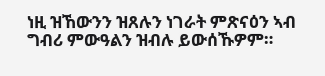ነዚ ዝኸውንን ዝጸሉን ነገራት ምጽናዕን ኣብ ግብሪ ምውዓልን ዝብሉ ይውሰኹዎም።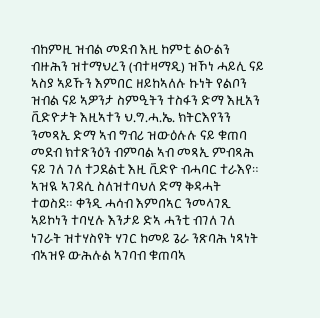ብከምዚ ዝብል መደብ እዚ ከምቲ ልዑልን ብዙሕን ዝተማህረን (ብተዛማዲ) ዝኾነ ሓይሊ ናይ ኣስያ ኣይኹን እምበር ዘይከኣለሉ ኩነት የልቦን ዝብል ናይ ኣዎንታ ስምዒትን ተስፋን ድማ እዚአን ቪድዮታት እዚኣተን ህ.ግ.ሓ.ኤ. ክትርእየንን ንመጻኢ ድማ ኣብ ግብሪ ዝውዕሉሉ ናይ ቁጠባ መደብ ክተጽንዕን ብምባል ኣብ መጻኢ ምብጻሕ ናይ ገለ ገለ ተጋደልቲ እዚ ቪድዮ ብሓባር ተራእየ። ኣዝዪ ኣገዳሲ ስለዝተባህለ ድማ ቅዳሓት ተወስደ። ቀንዲ ሓሳብ እምበኣር ንመላገጺ ኣይኮነን ተባሂሉ እንታይ ድኣ ሓንቲ ብገለ ገለ ነገራት ዝተሃስየት ሃገር ከመይ ጌራ ንጽባሕ ነጻነት ብኣዝዩ ውሕሉል ኣገባብ ቁጠባኣ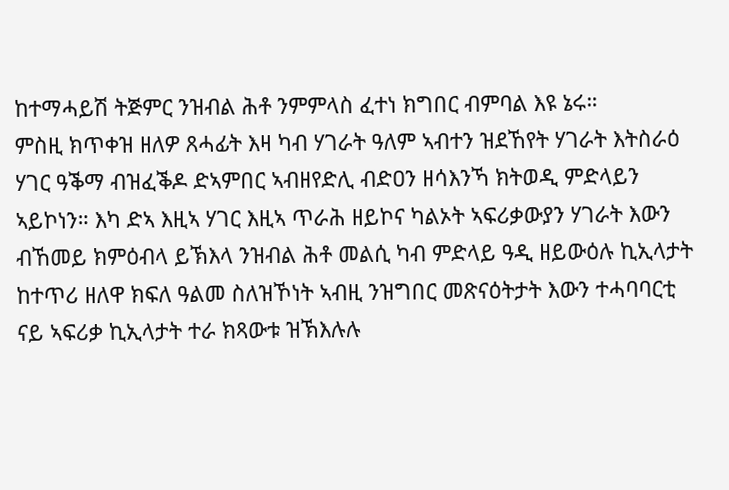ከተማሓይሽ ትጅምር ንዝብል ሕቶ ንምምላስ ፈተነ ክግበር ብምባል እዩ ኔሩ።
ምስዚ ክጥቀዝ ዘለዎ ጸሓፊት እዛ ካብ ሃገራት ዓለም ኣብተን ዝደኸየት ሃገራት እትስራዕ ሃገር ዓቕማ ብዝፈቕዶ ድኣምበር ኣብዘየድሊ ብድዐን ዘሳእንኻ ክትወዲ ምድላይን ኣይኮነን። እካ ድኣ እዚኣ ሃገር እዚኣ ጥራሕ ዘይኮና ካልኦት ኣፍሪቃውያን ሃገራት እውን ብኸመይ ክምዕብላ ይኽእላ ንዝብል ሕቶ መልሲ ካብ ምድላይ ዓዲ ዘይውዕሉ ኪኢላታት ከተጥሪ ዘለዋ ክፍለ ዓልመ ስለዝኾነት ኣብዚ ንዝግበር መጽናዕትታት እውን ተሓባባርቲ ናይ ኣፍሪቃ ኪኢላታት ተራ ክጻውቱ ዝኽእሉሉ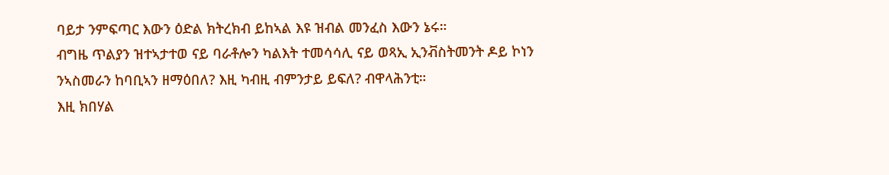ባይታ ንምፍጣር እውን ዕድል ክትረክብ ይከኣል እዩ ዝብል መንፈስ እውን ኔሩ።
ብግዜ ጥልያን ዝተኣታተወ ናይ ባራቶሎን ካልእት ተመሳሳሊ ናይ ወጻኢ ኢንቭስትመንት ዶይ ኮነን ንኣስመራን ከባቢኣን ዘማዕበለ? እዚ ካብዚ ብምንታይ ይፍለ? ብዋላሕንቲ።
እዚ ክበሃል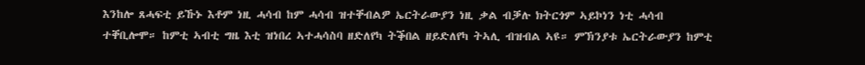እንከሎ ጸሓፍቲ ይኹኑ እቶም ነዚ ሓሳብ ከም ሓሳብ ዝተቐብልዎ ኤርትራውያን ነዚ ቃል ብቓሉ ክትርጎም ኣይኮነን ነቲ ሓሳብ ተቐቢሎሞ። ከምቲ ኣብቲ ግዜ እቲ ዝነበረ ኣተሓሳስባ ዘድለየካ ትቕበል ዘይድለየካ ትኣሊ ብዝብል ኣዩ። ምኽንያቱ ኤርትራውያን ከምቲ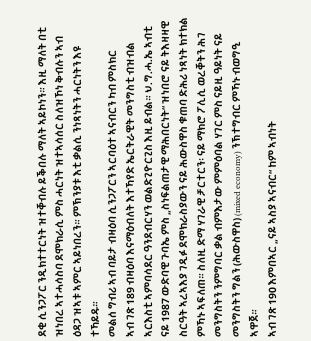ደቂ ሲንጋፖር ንዲክተተርነት ዝተቐብሉ ይቕበሉ ማለት ኣይኮነን። እዚ ማለት በቲ ዝነበረ ኣተሓሳስባ ደሞክራሲ ምስ ሓርነት ዝተኣሳሰር ስለዝኾነ ቅብሉን ኣብ ዕዳጋ ዝኣቱ ኣምር ኣይነበረን። ምኽንያቱ እቲ ቃልሲ ንነጻነትን ሓርነትን እዩ ተኻይዱ።
መልሰ ግብሪ ኣብ ባይታ ብዛዕባ ሲንጋፖርን ኣርባዕተ ኣናብርን ካብ ምስክር
ኣብ ገጽ 189 ብዛዕባ እናማዕብለት እተኻየድ ኤርትራዊት መንግስቲ ብዝብል ኣርእስቲ ኣምባሳደር ዓንደብርሃን ወልድጊዮርጊስ እዚ ይብል። ህ.ግ.ሓ.ኤ ኣብቲ ናይ 1987 ውድባዊ ጉባኤ ምስ „ስነፍልጠታዊ ማሕበርነት“ ዝነበሮ ናይ ትእዛዛዊ ስርዓት ኣረኣእያ ገዲፉ ደሞክራስያውን ናይ ሕውስዋስ ቁጠባ ድሕሪ ነጻነት ክተክል ምኻኑ ኣፍለጠ። ስለዚ ድማ ሃገራዊ ቻርተርን፡ ናይ ማክሮ ፖሊሲ ወረቐትን ሕገ መንግስትን ንምግባር ቃል ብምእታው ምምዕባል ሃገር ምስ ናይዚ ዓይነት ናይ መንግስትን ግልን (ሕውስዋስ) (mixed economy) ንኽተግብር ምኻኑ ብወግዒ ኣዋጀ።
ኣብ ገጽ 190 እምበኣር „ናይ ኣስያ ኣናብር“ ከም ኣብነት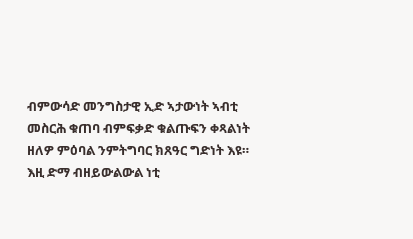ብምውሳድ መንግስታዊ ኢድ ኣታውነት ኣብቲ መስርሕ ቁጠባ ብምፍቃድ ቁልጡፍን ቀጻልነት ዘለዎ ምዕባል ንምትግባር ክጸዓር ግድነት እዩ። እዚ ድማ ብዘይውልውል ነቲ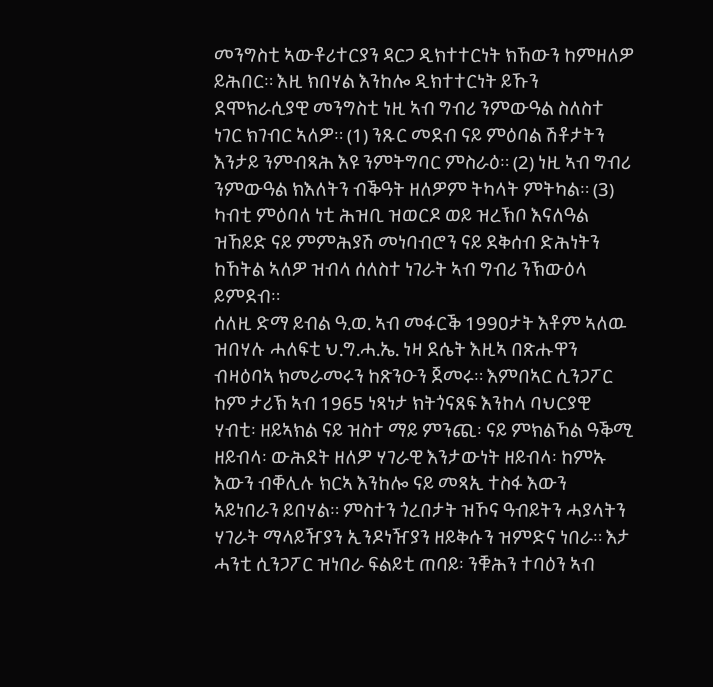መንግስቲ ኣውቶሪተርያን ዳርጋ ዲክተተርነት ክኸውን ከምዘለዎ ይሕበር። እዚ ክበሃል እንከሎ ዲክተተርነት ይኹን ደሞክራሲያዊ መንግስቲ ነዚ ኣብ ግብሪ ንምውዓል ስለስተ ነገር ክገብር ኣለዎ። (1) ንጹር መደብ ናይ ምዕባል ሽቶታትን እንታይ ንምብጻሕ እዩ ንምትግባር ምስራዕ። (2) ነዚ ኣብ ግብሪ ንምውዓል ክእለትን ብቕዓት ዘለዎም ትካላት ምትካል። (3) ካብቲ ምዕባለ ነቲ ሕዝቢ ዝወርዶ ወይ ዝረኽቦ እናለዓል ዝኸይድ ናይ ምምሕያሽ መነባብሮን ናይ ደቅሰብ ድሕነትን ከኸትል ኣለዎ ዝብላ ሰለስተ ነገራት ኣብ ግብሪ ንኽውዕላ ይምደብ።
ሰለዚ ድማ ይብል ዓ.ወ. ኣብ መፋርቕ 1990ታት እቶም ኣለዉ ዝበሃሉ ሓለፍቲ ህ.ግ.ሓ.ኤ. ነዛ ደሴት እዚኣ በጽሑዋን ብዛዕባኣ ክመራመሩን ከጽንዑን ጀመሩ። እምበኣር ሲንጋፖር ከም ታሪኽ ኣብ 1965 ነጻነታ ክትጎናጸፍ እንከላ ባህርያዊ ሃብቲ፡ ዘይኣክል ናይ ዝስተ ማይ ምንጪ፡ ናይ ምክልኻል ዓቕሚ ዘይብላ፡ ውሕደት ዘለዎ ሃገራዊ እንታውነት ዘይብላ፡ ከምኡ እውን ብቐሊሉ ክርኣ እንከሎ ናይ መጻኢ ተስፋ እውን ኣይነበራን ይበሃል። ምስተን ጎረበታት ዝኾና ዓብይትን ሓያላትን ሃገራት ማላይዥያን ኢንዶነዥያን ዘይቅሱን ዝምድና ነበራ። እታ ሓንቲ ሲንጋፖር ዝነበራ ፍልይቲ ጠባይ፡ ንቑሕን ተባዕን ኣብ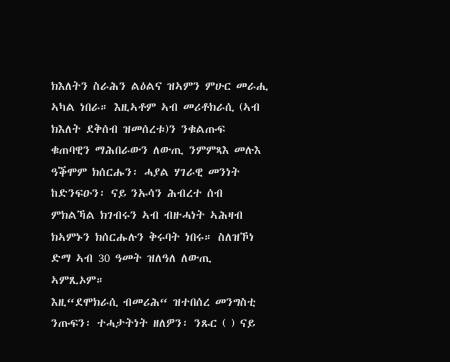ክእለትን ስራሕን ልዕልና ዝኣምን ምሁር መራሒ ኣካል ነበራ። እዚኣቶም ኣብ መሪቶክራሲ (ኣብ ክእለት ደቅሰብ ዝመሰረቱ)ን ንቁልጡፍ ቁጠባዊን ማሕበራውን ለውጢ ንምምጻእ መሉእ ዓቕሞም ክሰርሑን፡ ሓያል ሃገራዊ መንነት ከድንፍዑን፡ ናይ ንኡሳን ሕብረተ ሰብ ምክልኻል ክገብሩን ኣብ ብዙሓነት ኣሕዛብ ክኣምኑን ክሰርሑሉን ቅሩባት ነበሩ። ስለዝኾነ ድማ ኣብ 30 ዓመት ዝለዓለ ለውጢ ኣምጺኦም።
እዚ“ደሞክራሲ ብመሪሕ“ ዝተበሰረ መንግስቲ ንጡፍን፡ ተሓታትነት ዘለዎን፡ ንጹር ( ) ናይ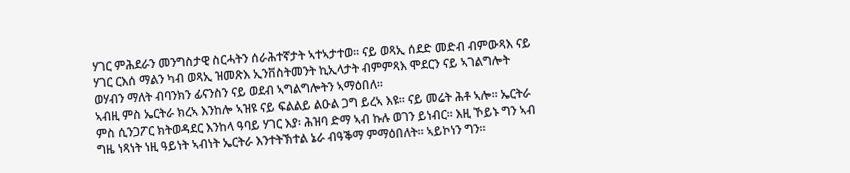ሃገር ምሕደራን መንግስታዊ ስርሓትን ሰራሕተኛታት ኣተኣታተወ። ናይ ወጻኢ ሰደድ መድብ ብምውጻእ ናይ ሃገር ርእሰ ማልን ካብ ወጻኢ ዝመጽእ ኢንቨስትመንት ኪኢላታት ብምምጻእ ሞደርን ናይ ኣገልግሎት ወሃብን ማለት ብባንክን ፊናንስን ናይ ወደብ ኣግልግሎትን ኣማዕበለ።
ኣብዚ ምስ ኤርትራ ክረኣ እንከሎ ኣዝዩ ናይ ፍልልይ ልዑል ጋግ ይረኣ እዩ። ናይ መሬት ሕቶ ኣሎ። ኤርትራ ምስ ሲንጋፖር ክትወዳደር እንከላ ዓባይ ሃገር እያ፡ ሕዝባ ድማ ኣብ ኩሉ ወገን ይነብር። እዚ ኾይኑ ግን ኣብ ግዜ ነጻነት ነዚ ዓይነት ኣብነት ኤርትራ እንተትኽተል ኔራ ብዓቕማ ምማዕበለት። ኣይኮነን ግን።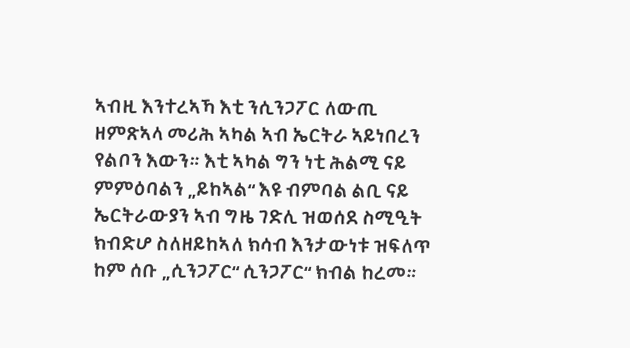ኣብዚ እንተረኣኻ እቲ ንሲንጋፖር ለውጢ ዘምጽኣላ መሪሕ ኣካል ኣብ ኤርትራ ኣይነበረን የልቦን እውን። እቲ ኣካል ግን ነቲ ሕልሚ ናይ ምምዕባልን „ይከኣል“ እዩ ብምባል ልቢ ናይ ኤርትራውያን ኣብ ግዜ ገድሊ ዝወሰደ ስሚዒት ክብድሆ ስለዘይከኣለ ክሳብ እንታውነቱ ዝፍለጥ ከም ሰቡ „ሲንጋፖር“ ሲንጋፖር“ ክብል ከረመ።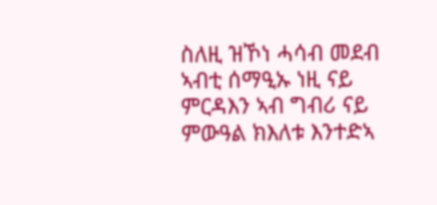ስለዚ ዝኾነ ሓሳብ መደብ ኣብቲ ሰማዒኡ ነዚ ናይ ምርዳእን ኣብ ግብሪ ናይ ምውዓል ክእለቱ እንተድኣ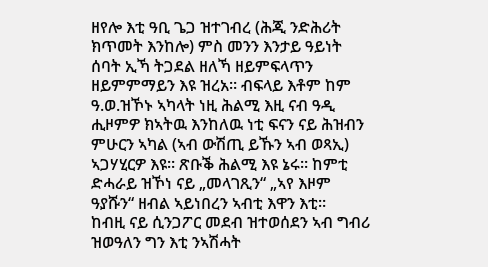ዘየሎ እቲ ዓቢ ጌጋ ዝተገብረ (ሕጂ ንድሕሪት ክጥመት እንከሎ) ምስ መንን እንታይ ዓይነት ሰባት ኢኻ ትጋደል ዘለኻ ዘይምፍላጥን ዘይምምማይን እዩ ዝረአ። ብፍላይ እቶም ከም ዓ.ወ.ዝኾኑ ኣካላት ነዚ ሕልሚ እዚ ናብ ዓዲ ሒዞምዎ ክኣትዉ እንከለዉ ነቲ ፍናን ናይ ሕዝብን ምሁርን ኣካል (ኣብ ውሽጢ ይኹን ኣብ ወጻኢ) ኣጋሃሂርዎ እዩ። ጽቡቕ ሕልሚ እዩ ኔሩ። ከምቲ ድሓራይ ዝኾነ ናይ „መላገጺን“ „ኣየ እዞም ዓያሹን“ ዘብል ኣይነበረን ኣብቲ እዋን እቲ።
ከብዚ ናይ ሲንጋፖር መደብ ዝተወሰደን ኣብ ግብሪ ዝወዓለን ግን እቲ ንኣሽሓት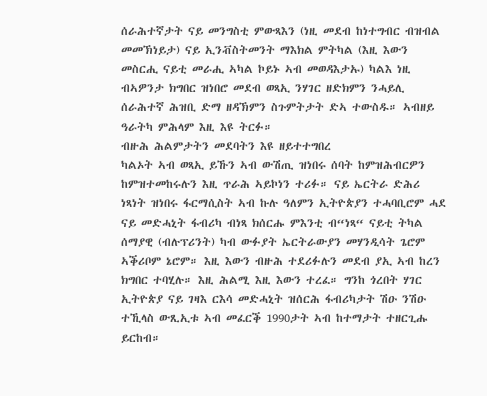ሰራሕተኛታት ናይ መንግስቲ ምውጻእን (ነዚ መደብ ከነተግብር ብዝብል መመኽነይታ) ናይ ኢንቭስትመንት ማእክል ምትካል (እዚ እውን መስርሒ ናይቲ መራሒ ኣካል ኮይኑ ኣብ መወዳእታኡ) ካልእ ነዚ ብኣዎንታ ክግበር ዝነበሮ መደብ ወጻኢ ንሃገር ዘድክምን ንሓይሊ ሰራሕተኛ ሕዝቢ ድማ ዘዳኽምን ስጉምትታት ድኣ ተውስዱ። ኣብዘይ ዓራትካ ምሕላም እዚ እዩ ትርፉ።
ብዙሕ ሕልምታትን መደባትን እዩ ዘይተተግበረ
ካልኦት ኣብ ወጻኢ ይኹን ኣብ ውሽጢ ዝነበሩ ሰባት ከምዝሕብርዎን ከምዝተመከሩሉን እዚ ጥራሕ ኣይኮነን ተሪፉ። ናይ ኤርትራ ድሕሪ ነጻነት ዝነበሩ ፋርማሲስት ኣብ ኩሉ ዓለምን ኢትዮጵያን ተሓባቢሮም ሓደ ናይ መድሓኒት ፋብሪካ ብነጻ ክሰርሑ ምእንቲ ብ“ነጻ“ ናይቲ ትካል ሰማያዊ (ብሉፕሪንት) ካብ ውፉያት ኤርትራውያን መሃንዲሳት ጌሮም ኣቕሪቦም ኔሮም። እዚ እውን ብዙሕ ተደሪፉሉን መደብ ያኢ ኣብ ከረን ክግበር ተባሂሉ። እዚ ሕልሚ እዚ እውን ተረፈ። ግንከ ጎረበት ሃገር ኢትዮጵያ ናይ ገዛእ ርእሳ መድሓኒት ዝሰርሕ ፋብሪካታት ሽዑ ንሽዑ ተኺላስ ውጺኢቱ ኣብ መፈርቕ 1990ታት ኣብ ከተማታት ተዘርጊሑ ይርከብ።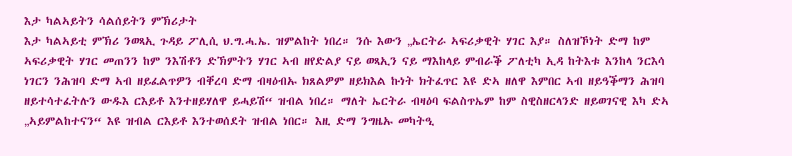እታ ካልኣይትን ሳልሰይትን ምኽሪታት
እታ ካልኣይቲ ምኽሪ ንወጻኢ ጉዳይ ፖሊሲ ህ.ግ.ሓ.ኤ. ዝምልከት ነበረ። ንሱ እውን „ኤርትራ ኣፍሪቃዊት ሃገር እያ። ስለዝኾነት ድማ ከም ኣፍሪቃዊት ሃገር መጠንን ከም ንእሽቶን ድኽምትን ሃገር ኣብ ዘየድልያ ናይ ወጻኢን ናይ ማእከላይ ምብራቕ ፖለቲካ ኢዳ ከትእቱ እንከላ ንርእሳ ነገርን ንሕዝባ ድማ ኣብ ዘይፈልጥዎን ብቐረባ ድማ ብዛዕብኡ ክጸልዎም ዘይክእል ኩነት ክትፈጥር እዩ ድኣ ዘለዋ እምበር ኣብ ዘይዓቕማን ሕዝባ ዘይተሳተፈትሉን ውዱእ ርእይቶ እንተዘይሃለዋ ይሓይሽ“ ዝብል ነበረ። ማለት ኤርትራ ብዛዕባ ፍልስጥኤም ከም ስዊስዘርላንድ ዘይወገናዊ እካ ድኣ „ኣይምልከተናን“ እዩ ዝብል ርእይቶ እንተወሰደት ዝብል ነበር። እዚ ድማ ንግዜኡ መካትዒ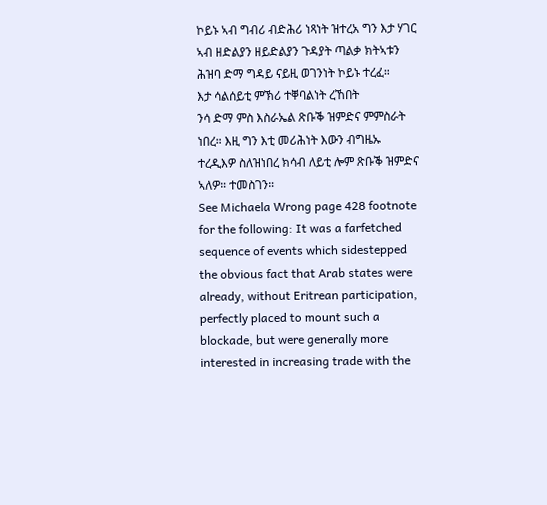ኮይኑ ኣብ ግብሪ ብድሕሪ ነጻነት ዝተረአ ግን እታ ሃገር ኣብ ዘድልያን ዘይድልያን ጉዳያት ጣልቃ ክትኣቱን ሕዝባ ድማ ግዳይ ናይዚ ወገንነት ኮይኑ ተረፈ።
እታ ሳልሰይቲ ምኽሪ ተቐባልነት ረኸበት
ንሳ ድማ ምስ እስራኤል ጽቡቕ ዝምድና ምምስራት ነበረ። እዚ ግን እቲ መሪሕነት እውን ብግዜኡ ተረዲእዎ ስለዝነበረ ክሳብ ለይቲ ሎም ጽቡቕ ዝምድና ኣለዎ። ተመስገን።
See Michaela Wrong page 428 footnote for the following: It was a farfetched sequence of events which sidestepped the obvious fact that Arab states were already, without Eritrean participation, perfectly placed to mount such a blockade, but were generally more interested in increasing trade with the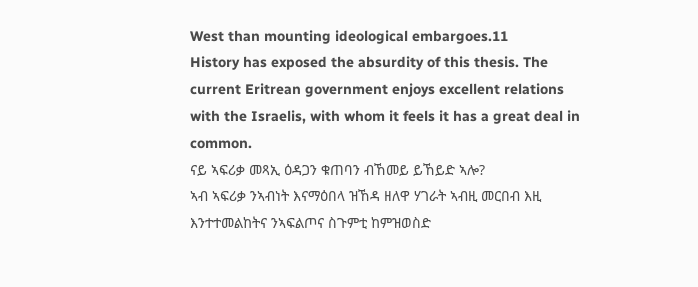West than mounting ideological embargoes.11
History has exposed the absurdity of this thesis. The current Eritrean government enjoys excellent relations with the Israelis, with whom it feels it has a great deal in common.
ናይ ኣፍሪቃ መጻኢ ዕዳጋን ቁጠባን ብኸመይ ይኸይድ ኣሎ?
ኣብ ኣፍሪቃ ንኣብነት እናማዕበላ ዝኸዳ ዘለዋ ሃገራት ኣብዚ መርበብ እዚ እንተተመልከትና ንኣፍልጦና ስጉምቲ ከምዝወስድ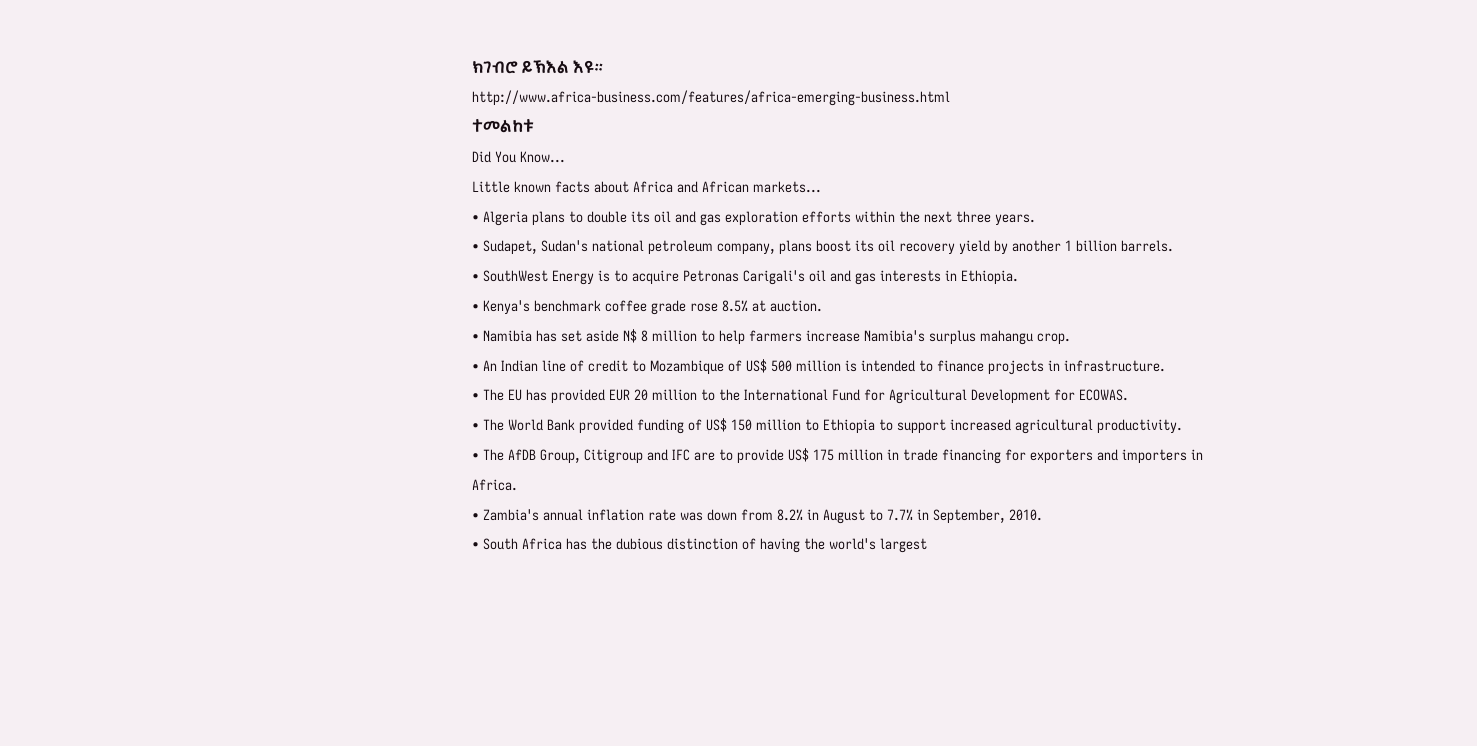ክገብሮ ይኽእል እዩ።
http://www.africa-business.com/features/africa-emerging-business.html
ተመልከቱ
Did You Know...
Little known facts about Africa and African markets...
• Algeria plans to double its oil and gas exploration efforts within the next three years.
• Sudapet, Sudan's national petroleum company, plans boost its oil recovery yield by another 1 billion barrels.
• SouthWest Energy is to acquire Petronas Carigali's oil and gas interests in Ethiopia.
• Kenya's benchmark coffee grade rose 8.5% at auction.
• Namibia has set aside N$ 8 million to help farmers increase Namibia's surplus mahangu crop.
• An Indian line of credit to Mozambique of US$ 500 million is intended to finance projects in infrastructure.
• The EU has provided EUR 20 million to the International Fund for Agricultural Development for ECOWAS.
• The World Bank provided funding of US$ 150 million to Ethiopia to support increased agricultural productivity.
• The AfDB Group, Citigroup and IFC are to provide US$ 175 million in trade financing for exporters and importers in Africa.
• Zambia's annual inflation rate was down from 8.2% in August to 7.7% in September, 2010.
• South Africa has the dubious distinction of having the world's largest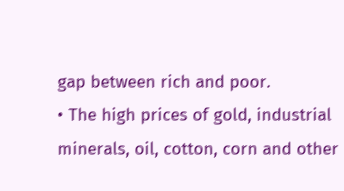gap between rich and poor.
• The high prices of gold, industrial minerals, oil, cotton, corn and other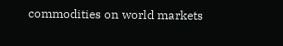commodities on world markets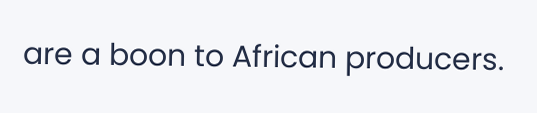are a boon to African producers.